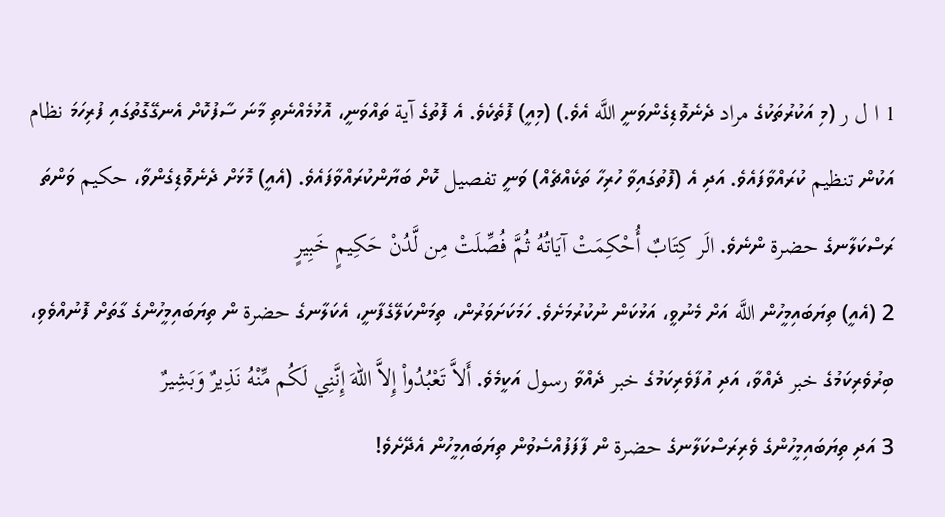1 ا ل ر (މި އަކުރުތަކުގެ مراد ދެނެވޮޑިގެންވަނީ اللَّه އެވެ.) (މިއީ) ފޮތެކެވެ. އެ ފޮތުގެ آية ތައްވަނީ، އޮޅުމެއްނެތި މާނަ ސާފުކޮށް އެނގޭގޮތުގައި ފުރިހަމަ نظام އަކުން تنظيم ކުރައްވާފައެވެ. އަދި އެ (ފޮތުގައިވާ ހުރިހާ ތަކެއްޗެއް) ވަނީ تفصيل ކޮށް ބަޔާންކުރައްވާފައެވެ. (އެއީ) މޮޅަށް ދެނެވޮޑިގެންވާ، حكيم ވަންތަ ރަސްކަލާނގެ حضرة ންނެވެ. الَر كِتَابٌ أُحْكِمَتْ آيَاتُهُ ثُمَّ فُصِّلَتْ مِن لَّدُنْ حَكِيمٍ خَبِيرٍ
2 (އެއީ) ތިޔަބައިމީހުން اللَّه އަށް މެނުވީ، އަޅުކަން ނުކުރުމަށެވެ. ހަމަކަށަވަރުން، ތިމަންކަލޭގެފާނީ، އެކަލާނގެ حضرة ން ތިޔަބައިމީހުންގެ ގާތަށް ފޮނުއްވެވި، ބިރުވެރިކަމުގެ خبر ދެއްވާ، އަދި އުފާވެރިކަމުގެ خبر ދެއްވާ رسول އަކީމެވެ. أَلاَّ تَعْبُدُواْ إِلاَّ اللّهَ إِنَّنِي لَكُم مِّنْهُ نَذِيرٌ وَبَشِيرٌ
3 އަދި ތިޔަބައިމީހުންގެ ވެރިރަސްކަލާނގެ حضرة ން ފާފަފުއްސެވުން ތިޔަބައިމީހުން އެދޭށެވެ!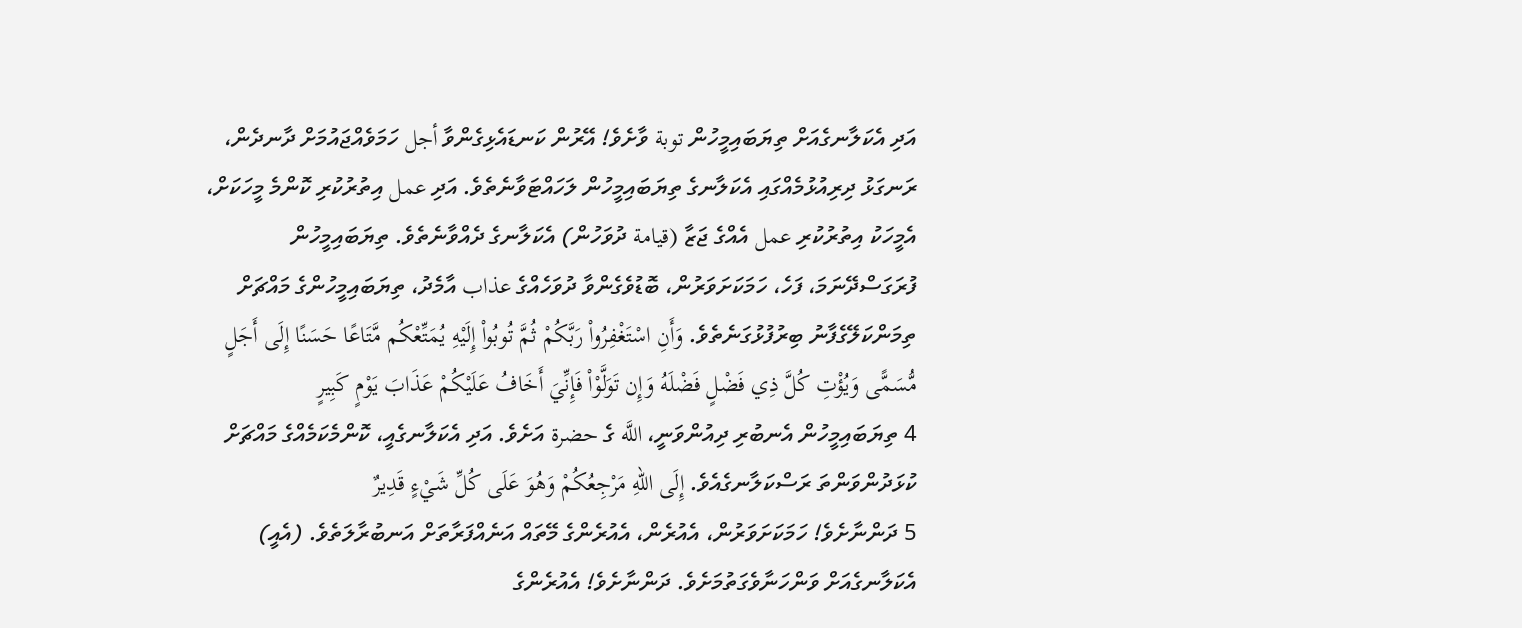އަދި އެކަލާނގެއަށް ތިޔަބައިމީހުން توبة ވާށެވެ! އޭރުން ކަނޑައެޅިގެންވާ أجل ހަމަވެއްޖައުމަށް ދާނދެން، ރަނގަޅު ދިރިއުޅުމެއްގައި އެކަލާނގެ ތިޔަބައިމީހުން ލަހައްޓަވާނެތެވެ. އަދި عمل އިތުރުކުރި ކޮންމެ މީހަކަށް، އެމީހަކު އިތުރުކުރި عمل އެއްގެ ޖަޒާ (قيامة ދުވަހުން) އެކަލާނގެ ދެއްވާނެތެވެ. ތިޔަބައިމީހުން ފުރަގަސްދޭނަމަ، ފަހެ، ހަމަކަށަވަރުން، ބޮޑުވެގެންވާ ދުވަހެއްގެ عذاب އާމެދު، ތިޔަބައިމީހުންގެ މައްޗަށް ތިމަންކަލޭގެފާނު ބިރުފުޅުގަނެތެވެ. وَأَنِ اسْتَغْفِرُواْ رَبَّكُمْ ثُمَّ تُوبُواْ إِلَيْهِ يُمَتِّعْكُم مَّتَاعًا حَسَنًا إِلَى أَجَلٍ مُّسَمًّى وَيُؤْتِ كُلَّ ذِي فَضْلٍ فَضْلَهُ وَإِن تَوَلَّوْاْ فَإِنِّيَ أَخَافُ عَلَيْكُمْ عَذَابَ يَوْمٍ كَبِيرٍ
4 ތިޔަބައިމީހުން އެނބުރި ދިއުންވަނީ، اللَّه ގެ حضرة އަށެވެ. އަދި އެކަލާނގެއީ، ކޮންމެކަމެއްގެ މައްޗަށް ކުޅަދުންވަންތަ ރަސްކަލާނގެއެވެ. إِلَى اللّهِ مَرْجِعُكُمْ وَهُوَ عَلَى كُلِّ شَيْءٍ قَدِيرٌ
5 ދަންނާށެވެ! ހަމަކަށަވަރުން، އެއުރެން، އެއުރެންގެ މޭތައް އަނެއްފަރާތަށް އަނބުރާލަތެވެ. (އެއީ) އެކަލާނގެއަށް ވަންހަނާވެގަތުމަށެވެ. ދަންނާށެވެ! އެއުރެންގެ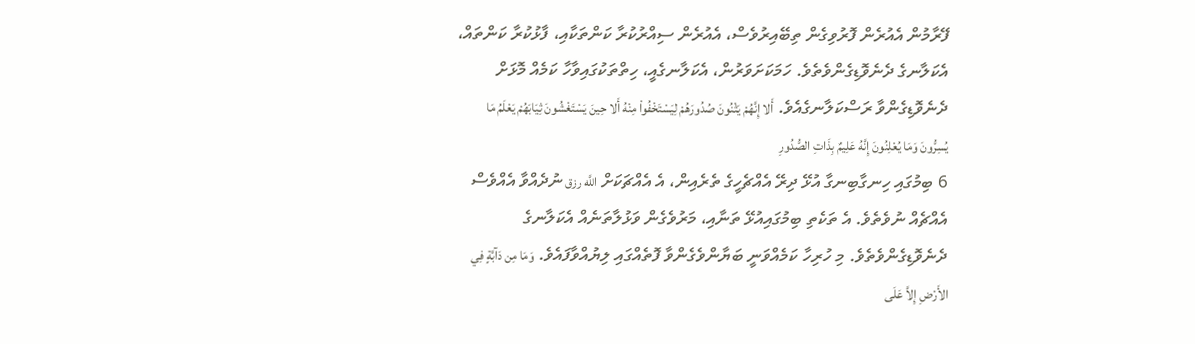ފޭރާމުން އެއުރެން ފޮރުވިގެން ތިބޭއިރުވެސް، އެއުރެން ސިއްރުކުރާ ކަންތަކާއި، ފާޅުކުރާ ކަންތައް، އެކަލާނގެ ދެނެވޮޑިގެންވެތެވެ. ހަމަކަށަވަރުން، އެކަލާނގެއީ، ހިތްތަކުގައިވާހާ ކަމެއް މޮޅަށް ދެނެވޮޑިގެންވާ ރަސްކަލާނގެއެވެ. أَلا إِنَّهُمْ يَثْنُونَ صُدُورَهُمْ لِيَسْتَخْفُواْ مِنْهُ أَلا حِينَ يَسْتَغْشُونَ ثِيَابَهُمْ يَعْلَمُ مَا يُسِرُّونَ وَمَا يُعْلِنُونَ إِنَّهُ عَلِيمٌ بِذَاتِ الصُّدُورِ
6 ބިމުގައި ހިނގާބިނގާ އުޅޭ ދިރޭ އެއްޗެހީގެ ތެރެއިން، އެ އެއްޗަކަށް اللَّه رزق ނުދެއްވާ އެއްވެސް އެއްޗެއް ނުވެތެވެ. އެ ތަކެތި ބިމުގައިއުޅޭ ތަނާއި، މަރުވެގެން ވަޅުލާތަނެއް އެކަލާނގެ ދެނެވޮޑިގެންވެތެވެ. މި ހުރިހާ ކަމެއްވަނީ ބަޔާންވެގެންވާ ފޮތެއްގައި ލިޔުއްވާފައެވެ. وَمَا مِن دَآبَّةٍ فِي الأَرْضِ إِلاَّ عَلَى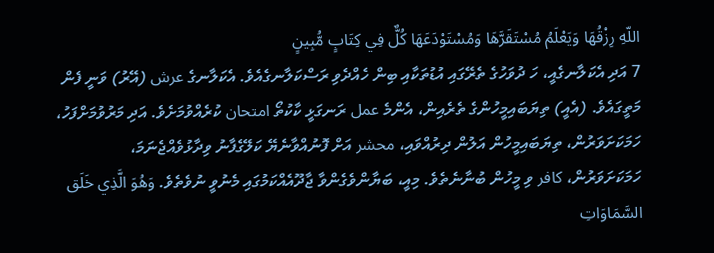اللّهِ رِزْقُهَا وَيَعْلَمُ مُسْتَقَرَّهَا وَمُسْتَوْدَعَهَا كُلٌّ فِي كِتَابٍ مُّبِينٍ
7 އަދި އެކަލާނގެއީ، ހަ ދުވަހުގެ ތެރޭގައި އުޑުތަކާއި ބިން ހެއްދެވި ރަސްކަލާނގެއެވެ. އެކަލާނގެ عرش (އޭރު) ވަނީ ފެން މަތީގައެވެ. (އެއީ) ތިޔަބައިމީހުންގެ ތެރެއިން، އެންމެ عمل ރަނގަޅީ ކާކުތޯ امتحان ކުރެއްވުމަށެވެ. އަދި މަރުވުމަށްފަހު، ހަމަކަށަވަރުން، ތިޔަބައިމީހުން އަލުން ދިރުއްވައި، محشر އަށް ފޮނުއްވާނެޔޭ ކަލޭގެފާނު ވިދާޅުވެއްޖެނަމަ، ހަމަކަށަވަރުން، كافر ވި މީހުން ބުނާނެތެވެ. މިއީ، ބަޔާންވެގެންވާ ޖާދޫއެއްކަމުގައި މެނުވީ ނުވެތެވެ. وَهُوَ الَّذِي خَلَق السَّمَاوَاتِ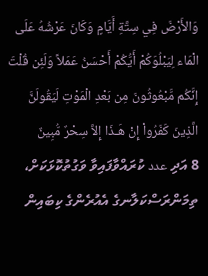وَالأَرْضَ فِي سِتَّةِ أَيَّامٍ وَكَانَ عَرْشُهُ عَلَى الْمَاء لِيَبْلُوَكُمْ أَيُّكُمْ أَحْسَنُ عَمَلاً وَلَئِن قُلْتَ إِنَّكُم مَّبْعُوثُونَ مِن بَعْدِ الْمَوْتِ لَيَقُولَنَّ الَّذِينَ كَفَرُواْ إِنْ هَـذَا إِلاَّ سِحْرٌ مُّبِينٌ
8 އަދި عدد ކުރައްވާފައިވާ ވަގުތުކޮޅަކަށް، ތިމަންރަސްކަލާނގެ އެއުރެންގެ ކިބައިން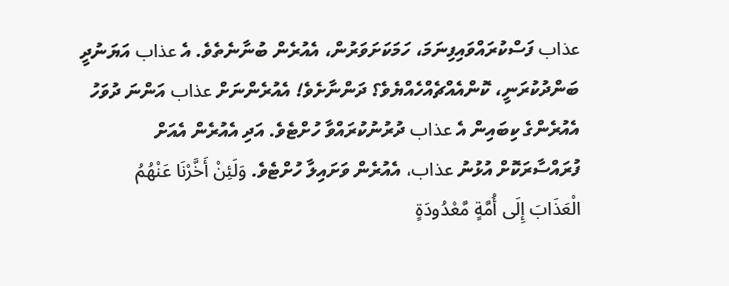عذاب ފަސްކުރައްވައިފިނަމަ، ހަމަކަށަވަރުން، އެއުރެން ބުނާނެތެވެ. އެ عذاب އަޔަނުދީ ބަންދުކުރަނީ، ކޮންއެއްޗެއްހެއްޔެވެ؟ ދަންނާށެވެ! އެއުރެންނަށް عذاب އަންނަ ދުވަހު އެއުރެންގެ ކިބައިން އެ عذاب ދުރުނުކުރައްވާ ހުށްޓެވެ. އަދި އެއުރެން އެއަށް ފުރައްސާރަކޮށް އުޅުނު عذاب، އެއުރެން ވަށައިލާ ހުށްޓެވެ. وَلَئِنْ أَخَّرْنَا عَنْهُمُ الْعَذَابَ إِلَى أُمَّةٍ مَّعْدُودَةٍ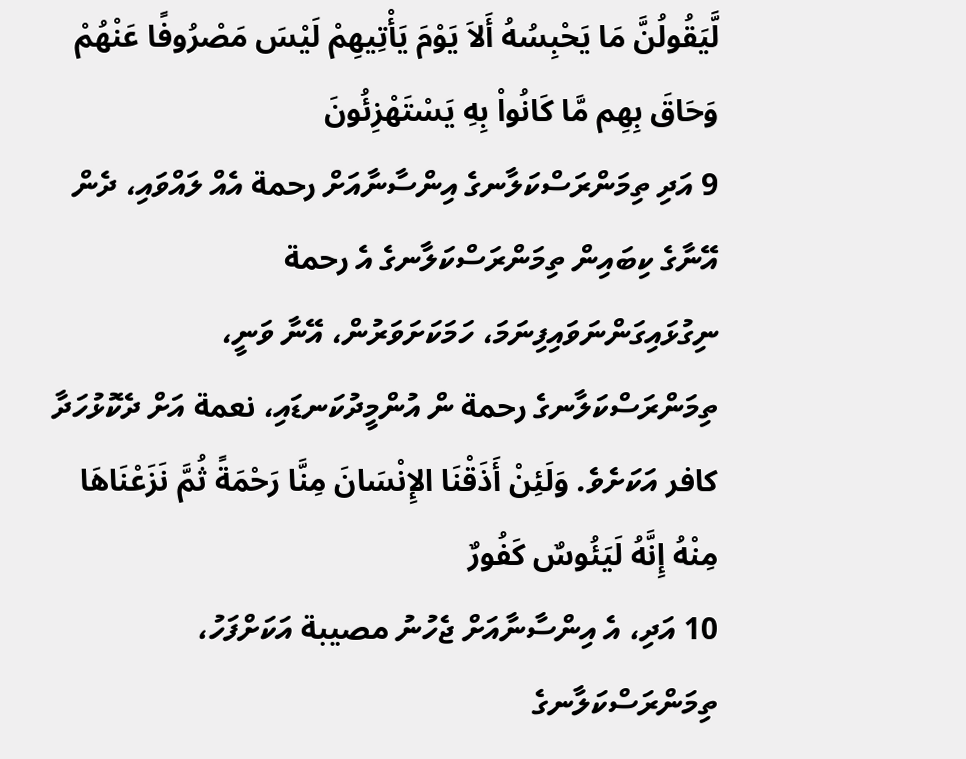لَّيَقُولُنَّ مَا يَحْبِسُهُ أَلاَ يَوْمَ يَأْتِيهِمْ لَيْسَ مَصْرُوفًا عَنْهُمْ وَحَاقَ بِهِم مَّا كَانُواْ بِهِ يَسْتَهْزِئُونَ
9 އަދި ތިމަންރަސްކަލާނގެ އިންސާނާއަށް رحمة އެއް ލައްވައި، ދެން އޭނާގެ ކިބައިން ތިމަންރަސްކަލާނގެ އެ رحمة ނިގުޅައިގަންނަވައިފިނަމަ، ހަމަކަށަވަރުން، އޭނާ ވަނީ، ތިމަންރަސްކަލާނގެ رحمة ން އުންމީދުކަނޑައި، نعمة އަށް ދެކޮޅުހަދާ كافر އަކަށެވެ. وَلَئِنْ أَذَقْنَا الإِنْسَانَ مِنَّا رَحْمَةً ثُمَّ نَزَعْنَاهَا مِنْهُ إِنَّهُ لَيَئُوسٌ كَفُورٌ
10 އަދި، އެ އިންސާނާއަށް ޖެހުނު مصيبة އަކަށްފަހު، ތިމަންރަސްކަލާނގެ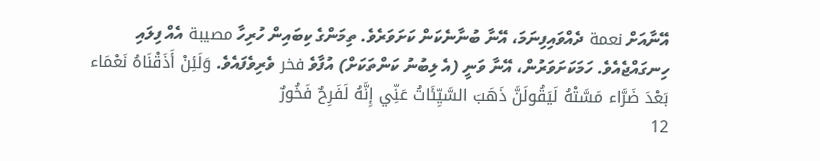އޭނާއަށް نعمة ދެއްވައިފިނަމަ، އޭނާ ބުނާނެކަން ކަށަވަރެވެ. ތިމަންގެ ކިބައިން ހުރިހާ مصيبة އެއް ފިލައި ހިނގައްޖެއެވެ. ހަމަކަށަވަރުން، އޭނާ ވަނީ (އެ ލިބުނު ކަންތަކަށް) އުފާވެ فخر ވެރިވެފައެވެ. وَلَئِنْ أَذَقْنَاهُ نَعْمَاء بَعْدَ ضَرَّاء مَسَّتْهُ لَيَقُولَنَّ ذَهَبَ السَّيِّئَاتُ عَنِّي إِنَّهُ لَفَرِحٌ فَخُورٌ
12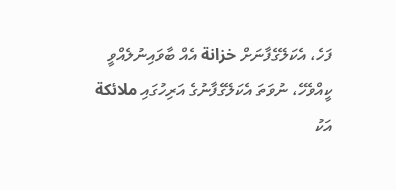ފަހެ، އެކަލޭގެފާނަށް خزانة އެއް ބާވައިނުލެއްވީ ކީއްވެހޭ، ނުވަތަ އެކަލޭގެފާނުގެ އަރިހުގައި ملائكة އަކު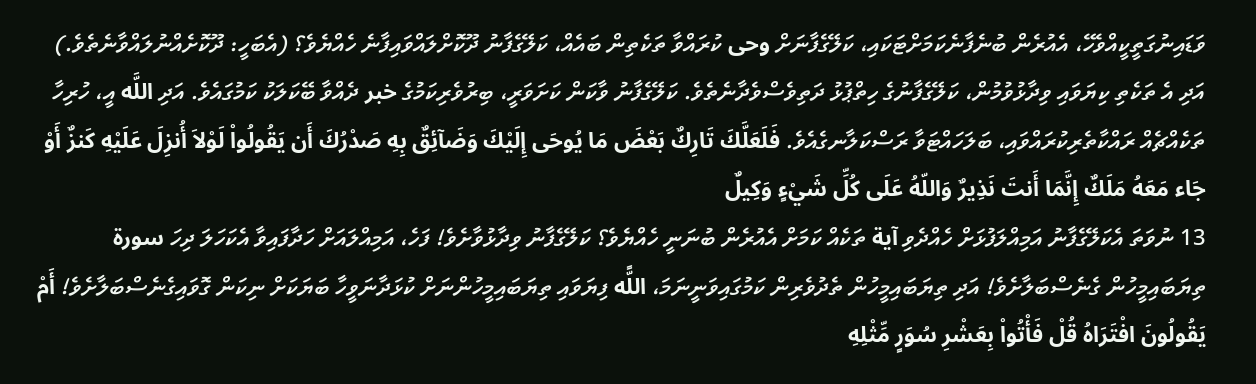ވަޑައިނުގަތީކީއްވެހޭ، އެއުރެން ބުނެފާނެކަމަށްޓަކައި، ކަލޭގެފާނަށް وحى ކުރައްވާ ތަކެތިން ބައެއް، ކަލޭގެފާނު ދޫކޮށްލައްވައިފާނެ ހެއްޔެވެ؟ (އެބަހީ: ދޫކޮށެއްނުލައްވާނެތެވެ.) އަދި އެ ތަކެތި ކިޔަވައި ވިދާޅުވުމުން، ކަލޭގެފާނުގެ ހިތްޕުޅު ދަތިވެސްވެދާނެތެވެ. ކަލޭގެފާނު ވާކަން ކަށަވަރީ، ބިރުވެރިކަމުގެ خبر ދެއްވާ ބޭކަލަކު ކަމުގައެވެ. އަދި اللَّه އީ، ހުރިހާ ތަކެއްޗެއް ރައްކާތެރިކުރައްވައި، ބަލަހައްޓަވާ ރަސްކަލާނގެއެވެ. فَلَعَلَّكَ تَارِكٌ بَعْضَ مَا يُوحَى إِلَيْكَ وَضَآئِقٌ بِهِ صَدْرُكَ أَن يَقُولُواْ لَوْلاَ أُنزِلَ عَلَيْهِ كَنزٌ أَوْ جَاء مَعَهُ مَلَكٌ إِنَّمَا أَنتَ نَذِيرٌ وَاللّهُ عَلَى كُلِّ شَيْءٍ وَكِيلٌ
13 ނުވަތަ އެކަލޭގެފާނު އަމިއްލަފުޅަށް ހެއްދެވި آية ތަކެއް ކަމަށް އެއުރެން ބުނަނީ ހެއްޔެވެ؟ ކަލޭގެފާނު ވިދާޅުވާށެވެ! ފަހެ، އަމިއްލައަށް ހަދާފައިވާ އެކަހަލަ ދިހަ سورة ތިޔަބައިމީހުން ގެނެސްބަލާށެވެ! އަދި ތިޔަބައިމީހުން ތެދުވެރިން ކަމުގައިވަނީނަމަ، اللًّه ފިޔަވައި ތިޔަބައިމީހުންނަށް ކުޅަދާނަވީހާ ބަޔަކަށް ނިކަން ގޮވައިގެނެސްބަލާށެވެ! أَمْ يَقُولُونَ افْتَرَاهُ قُلْ فَأْتُواْ بِعَشْرِ سُوَرٍ مِّثْلِهِ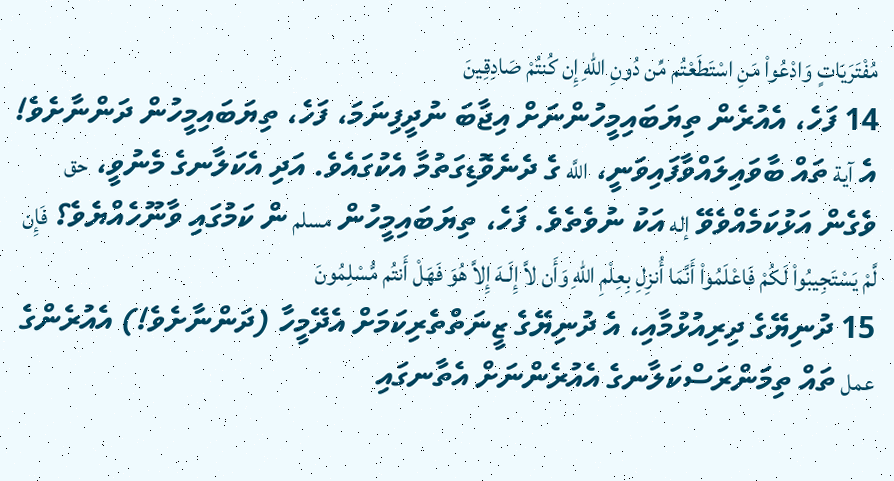مُفْتَرَيَاتٍ وَادْعُواْ مَنِ اسْتَطَعْتُم مِّن دُونِ اللّهِ إِن كُنتُمْ صَادِقِينَ
14 ފަހެ، އެއުރެން ތިޔަބައިމީހުންނަށް އިޖާބަ ނުދީފިނަމަ، ފަހެ، ތިޔަބައިމީހުން ދަންނާށެވެ! އެ آية ތައް ބާވައިލައްވާފައިވަނީ، اللَّه ގެ ދެނެވޮޑިގަތުމާ އެކުގައެވެ. އަދި އެކަލާނގެ މެނުވީ، حق ވެގެން އަޅުކަމެއްވެވޭ إله އަކު ނުވެތެވެ. ފަހެ، ތިޔަބައިމީހުން مسلم ން ކަމުގައި ވާނޫހެއްޔެވެ؟ فَإِن لَّمْ يَسْتَجِيبُواْ لَكُمْ فَاعْلَمُواْ أَنَّمَا أُنزِلِ بِعِلْمِ اللّهِ وَأَن لاَّ إِلَـهَ إِلاَّ هُوَ فَهَلْ أَنتُم مُّسْلِمُونَ
15 ދުނިޔޭގެ ދިރިއުޅުމާއި، އެ ދުނިޔޭގެ ޒީނަތްތެރިކަމަށް އެދޭމީހާ (ދަންނާށެވެ!) އެއުރެންގެ عمل ތައް ތިމަންރަސްކަލާނގެ އެއުރެންނަށް އެތާނގައި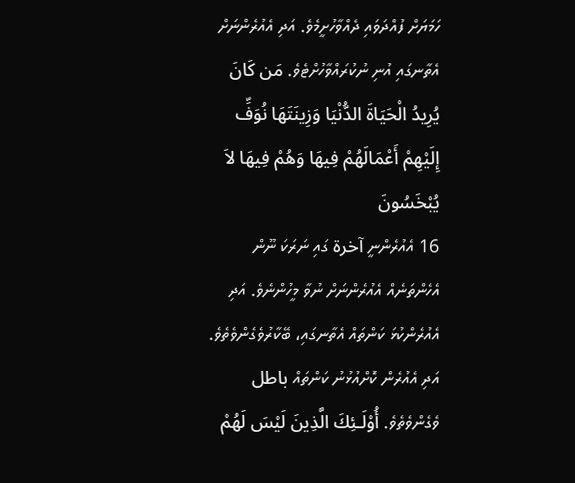ހަމަޔަށް ފުއްދަވައި ދެއްވާހުށީމެވެ. އަދި އެއުރެންނަށް އެތާނގައި އުނި ނުކުރައްވާހުށްޓެވެ. مَن كَانَ يُرِيدُ الْحَيَاةَ الدُّنْيَا وَزِينَتَهَا نُوَفِّ إِلَيْهِمْ أَعْمَالَهُمْ فِيهَا وَهُمْ فِيهَا لاَ يُبْخَسُونَ
16 އެއުރެންނީ آخرة ގައި ނަރަކަ ނޫން އެހެންތަނެއް އެއުރެންނަށް ނުވާ މީހުންނެވެ. އަދި އެއުރެންކުޅަ ކަންތައް އެތާނގައި، ބޭކާރުވެގެންވެތެވެ. އަދި އެއުރެން ކޮށްއުޅުނު ކަންތައް باطل ވެގެންވެތެވެ. أُوْلَـئِكَ الَّذِينَ لَيْسَ لَهُمْ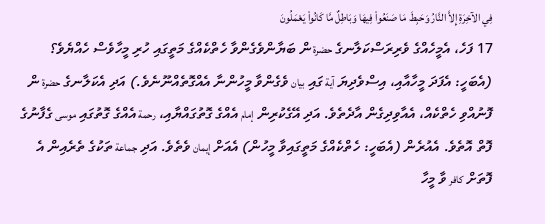فِي الآخِرَةِ إِلاَّ النَّارُ وَحَبِطَ مَا صَنَعُواْ فِيهَا وَبَاطِلٌ مَّا كَانُواْ يَعْمَلُونَ
17 ފަހެ، އެމީހެއްގެ ވެރިރަސްކަލާނގެ حضرة ން ބަޔާންވެގެންވާ ހެތްކެއްގެ މަތީގައި ހުރި މީހާވެސް ހެއްޔެވެ؟ (އެބަހީ: އެފަދަ މީހާއާއި، އިސްވެދިޔަ آية ގައި بيان ވެގެންވާ މީހުންނާ އެއްގޮތެއްނޫނެވެ.) އަދި އެކަލާނގެ حضرة ން ފޮނުއްވި ހެތްކެއް، އެއާވިދިގެން އާދެތެވެ. އަދި އޭގެކުރިން إمام އެއްގެ ގޮތުގައްޔާއި، رحمة އެއްގެ ގޮތުގައި موسى ގެފާނުގެ ފޮތް އޮތެވެ. އެއުރެން (އެބަހީ: ހެތްކެއްގެ މަތީގައިވާ މީހުން) އެއަށް إيمان ވެތެވެ. އަދި جماعة ތަކުގެ ތެރެއިން އެ ފޮތަށް كافر ވާ މީހާ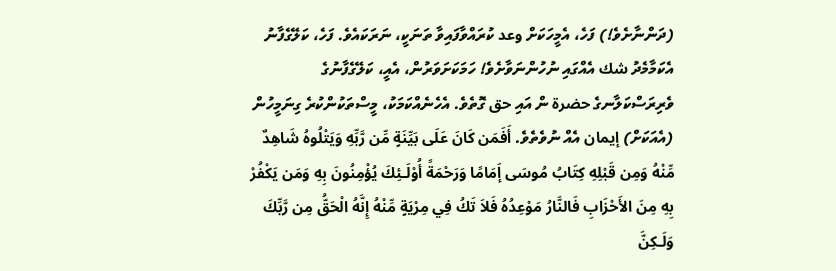(ދަންނާށެވެ!) ފަހެ، އެމީހަކަށް وعد ކުރައްވާފައިވާ ތަނަކީ، ނަރަކައެވެ. ފަހެ، ކަލޭގެފާނު އެކަމާމެދު شك އެއްގައި ނުހުންނަވާށެވެ! ހަމަކަށަވަރުން، އެއީ، ކަލޭގެފާނުގެ ވެރިރަސްކަލާނގެ حضرة ން އައި حق ގޮތެވެ. އެހެނެއްކަމަކު، މީސްތަކުންކުރެ ގިނަމީހުން (އެއަކަށް) إيمان އެއް ނުވެތެވެ. أَفَمَن كَانَ عَلَى بَيِّنَةٍ مِّن رَّبِّهِ وَيَتْلُوهُ شَاهِدٌ مِّنْهُ وَمِن قَبْلِهِ كِتَابُ مُوسَى إَمَامًا وَرَحْمَةً أُوْلَـئِكَ يُؤْمِنُونَ بِهِ وَمَن يَكْفُرْ بِهِ مِنَ الأَحْزَابِ فَالنَّارُ مَوْعِدُهُ فَلاَ تَكُ فِي مِرْيَةٍ مِّنْهُ إِنَّهُ الْحَقُّ مِن رَّبِّكَ وَلَـكِنَّ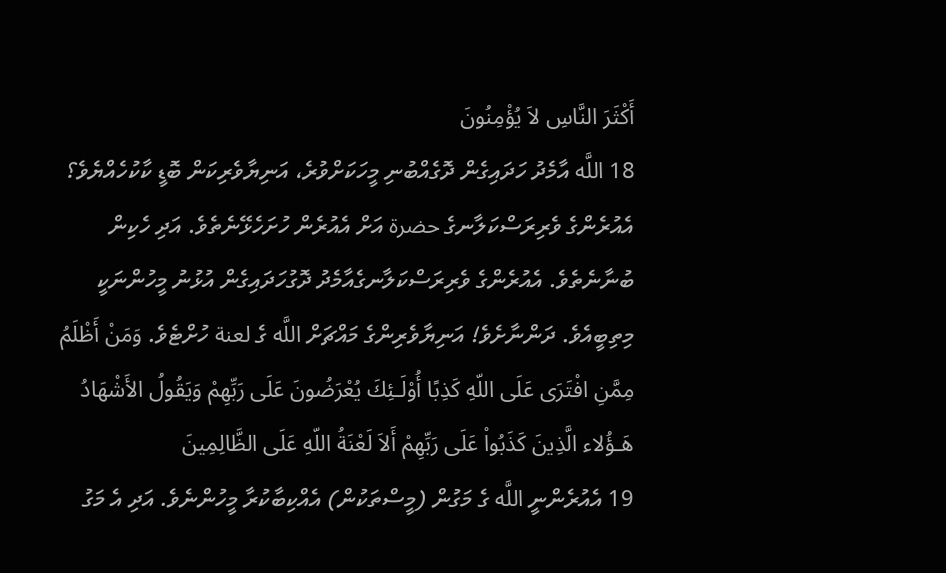أَكْثَرَ النَّاسِ لاَ يُؤْمِنُونَ
18 اللَّه އާމެދު ހަދައިގެން ދޮގެއްބުނި މީހަކަށްވުރެ، އަނިޔާވެރިކަން ބޮޑީ ކާކުހެއްޔެވެ؟ އެއުރެންގެ ވެރިރަސްކަލާނގެ حضرة އަށް އެއުރެން ހުށަހެޅޭނެތެވެ. އަދި ހެކިން ބުނާނެތެވެ. އެއުރެންގެ ވެރިރަސްކަލާނގެއާމެދު ދޮގުހަދައިގެން އުޅުނު މީހުންނަކީ މިތިބީއެވެ. ދަންނާށެވެ! އަނިޔާވެރިންގެ މައްޗަށް اللَّه ގެ لعنة ހުށްޓެވެ. وَمَنْ أَظْلَمُ مِمَّنِ افْتَرَى عَلَى اللّهِ كَذِبًا أُوْلَـئِكَ يُعْرَضُونَ عَلَى رَبِّهِمْ وَيَقُولُ الأَشْهَادُ هَـؤُلاء الَّذِينَ كَذَبُواْ عَلَى رَبِّهِمْ أَلاَ لَعْنَةُ اللّهِ عَلَى الظَّالِمِينَ
19 އެއުރެންނީ اللَّه ގެ މަގުން (މީސްތަކުން) އެއްކިބާކުރާ މީހުންނެވެ. އަދި އެ މަގު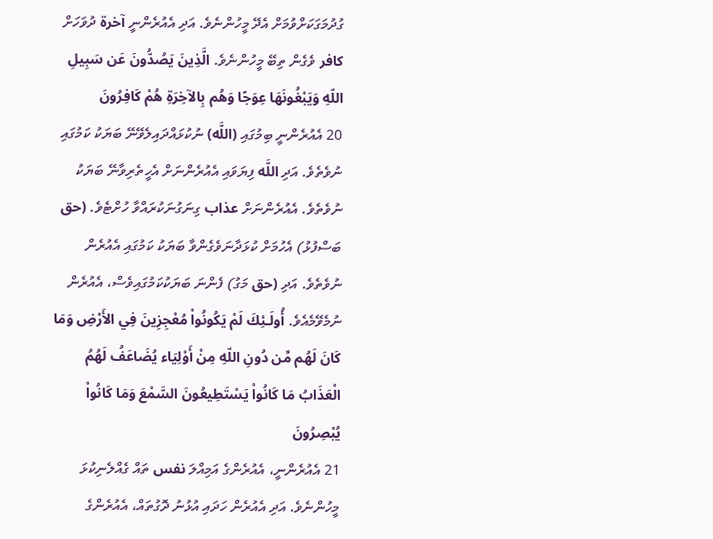ގުދުމަގަކަށްވުމަށް އެދޭ މީހުންނެވެ. އަދި އެއުރެންނީ آخرة ދުވަހަށް كافر ވެގެން ތިބޭ މީހުންނެވެ. الَّذِينَ يَصُدُّونَ عَن سَبِيلِ اللّهِ وَيَبْغُونَهَا عِوَجًا وَهُم بِالآخِرَةِ هُمْ كَافِرُونَ
20 އެއުރެންނީ ބިމުގައި (اللَّه) ނުކުޅައްދައިލެވޭނޭ ބަޔަކު ކަމުގައި ނުވެތެވެ. އަދި اللَّه ފިޔަވައި އެއުރެންނަށް އެހީތެރިވާނޭ ބަޔަކު ނުވެތެވެ. އެއުރެންނަށް عذاب ގިނަގުނަކުރައްވާ ހުށްޓެވެ. (حق ބަސްފުޅު) އެހުމަށް ކުޅަދާނަވެގެންވާ ބަޔަކު ކަމުގައި އެއުރެން ނުވެތެވެ. އަދި (حق މަގު) ފެންނަ ބަޔަކުކަމުގައިވެސް، އެއުރެން ނުމެވޭމެއެވެ. أُولَـئِكَ لَمْ يَكُونُواْ مُعْجِزِينَ فِي الأَرْضِ وَمَا كَانَ لَهُم مِّن دُونِ اللّهِ مِنْ أَوْلِيَاء يُضَاعَفُ لَهُمُ الْعَذَابُ مَا كَانُواْ يَسْتَطِيعُونَ السَّمْعَ وَمَا كَانُواْ يُبْصِرُونَ
21 އެއުރެންނީ، އެއުރެންގެ އަމިއްލަ نفس ތައް ގެއްލެނިކުޅަ މީހުންނެވެ. އަދި އެއުރެން ހަދައި އުޅުނު ދޮގުތައް، އެއުރެންގެ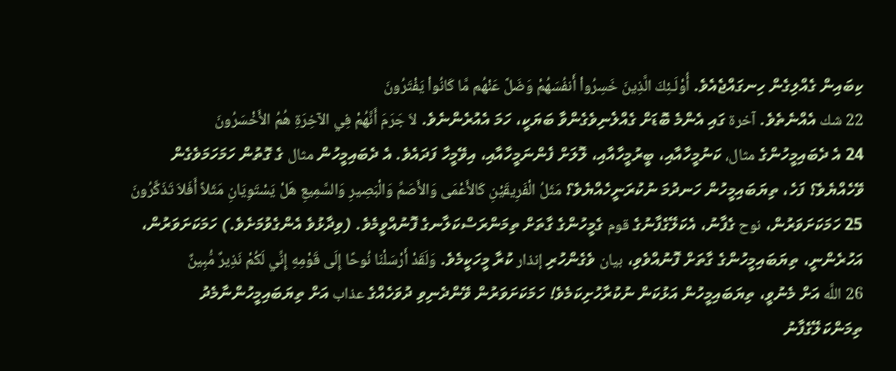ކިބައިން ގެއްލިގެން ހިނގައްޖެއެވެ. أُوْلَـئِكَ الَّذِينَ خَسِرُواْ أَنفُسَهُمْ وَضَلَّ عَنْهُم مَّا كَانُواْ يَفْتَرُونَ
22 شك އެއްނެތެވެ. آخرة ގައި އެންމެ ބޮޑަށް ގެއްލެނިވެގެންވާ ބަޔަކީ، ހަމަ އެއުރެންނެވެ. لاَ جَرَمَ أَنَّهُمْ فِي الآخِرَةِ هُمُ الأَخْسَرُونَ
24 އެ ދެބައިމީހުންގެ مثال، ކަނުމީހާއާއި، ބީރުމީހާއާއި، ލޮލަށް ފެންނަމީހާއާއި، އިވޭމީހާ ފަދައެވެ. އެ ދެބައިމީހުން مثال ގެ ގޮތުން ހަމަހަމަވެގެން ވޭހެއްޔެވެ؟ ފަހެ، ތިޔަބައިމީހުން ހަނދުމަ ނުކުރަނީހެއްޔެވެ؟ مَثَلُ الْفَرِيقَيْنِ كَالأَعْمَى وَالأَصَمِّ وَالْبَصِيرِ وَالسَّمِيعِ هَلْ يَسْتَوِيَانِ مَثَلاً أَفَلاَ تَذَكَّرُونَ
25 ހަމަކަށަވަރުން، نوح ގެފާނު، އެކަލޭގެފާނުގެ قوم ގެމީހުންގެ ގާތަށް ތިމަންރަސްކަލާނގެ ފޮނުއްވީމެވެ. (ވިދާޅުވެ އެންގެވުމަށެވެ.) ހަމަކަށަވަރުން، އަހުރެންނީ، ތިޔަބައިމީހުންގެ ގާތަށް ފޮނުއްވެވި، بيان ވެގެންހުރި إنذار ކުރާ މީހަކީމެވެ. وَلَقَدْ أَرْسَلْنَا نُوحًا إِلَى قَوْمِهِ إِنِّي لَكُمْ نَذِيرٌ مُّبِينٌ
26 اللَّه އަށް މެނުވީ، ތިޔަބައިމީހުން އަޅުކަން ނުކުރާހުށިކަމެވެ! ހަމަކަށަވަރުން ވޭންދެނިވި ދުވަހެއްގެ عذاب އަށް ތިޔަބައިމީހުންނާމެދު ތިމަންކަލޭގެފާނު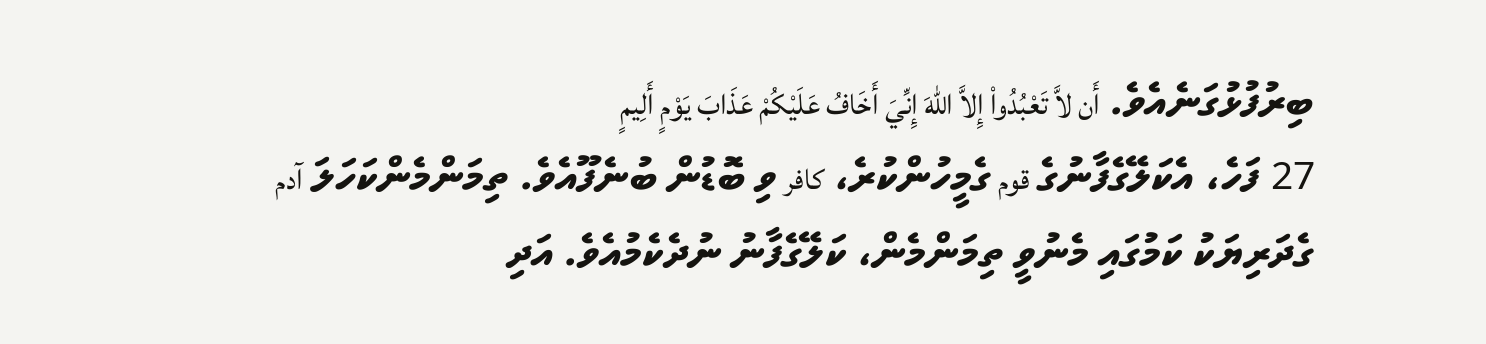ބިރުފުޅުގަނެއެވެ. أَن لاَّ تَعْبُدُواْ إِلاَّ اللّهَ إِنِّيَ أَخَافُ عَلَيْكُمْ عَذَابَ يَوْمٍ أَلِيمٍ
27 ފަހެ، އެކަލޭގެފާނުގެ قوم ގެމީހުންކުރެ، كافر ވި ބޮޑުން ބުނެފޫއެވެ. ތިމަންމެންކަހަލަ آدم ގެދަރިޔަކު ކަމުގައި މެނުވީ ތިމަންމެން، ކަލޭގެފާނު ނުދެކެމުއެވެ. އަދި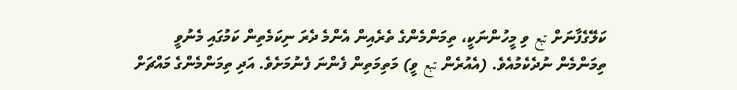ކަލޭގެފާނަށް تبع ވި މީހުންނަކީ، ތިމަންމެންގެ ތެރެއިން އެންމެ ދެރަ ނިކަމެތިން ކަމުގައި މެނުވީ ތިމަންމެން ނުދެކެމުއެވެ. (އެއުރެން تبع ވީ) މަތިމަތިން ފެންނަ ފެނުމަށެވެ. އަދި ތިމަންމެންގެ މައްޗަށް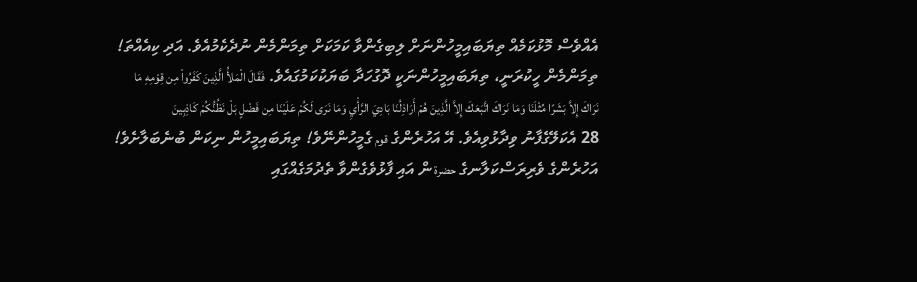އެއްވެސް މޮޅުކަމެއް ތިޔަބައިމީހުންނަށް ލިބިގެންވާ ކަމަކަށް ތިމަންމެން ނުދެކެމުއެވެ. އަދި ކިއެއްތަ! ތިމަންމެން ހީކުރަނީ، ތިޔަބައިމީހުންނަކީ ދޮގުހަދާ ބަޔަކުކަމުގައެވެ. فَقَالَ الْمَلأُ الَّذِينَ كَفَرُواْ مِن قِوْمِهِ مَا نَرَاكَ إِلاَّ بَشَرًا مِّثْلَنَا وَمَا نَرَاكَ اتَّبَعَكَ إِلاَّ الَّذِينَ هُمْ أَرَاذِلُنَا بَادِيَ الرَّأْيِ وَمَا نَرَى لَكُمْ عَلَيْنَا مِن فَضْلٍ بَلْ نَظُنُّكُمْ كَاذِبِينَ
28 އެކަލޭގެފާނު ވިދާޅުވިއެވެ. އޭ އަހުރެންގެ قوم ގެމީހުންނޭވެ! ތިޔަބައިމީހުން ނިކަން ބުނެބަލާށެވެ! އަހުރެންގެ ވެރިރަސްކަލާނގެ حضرة ން އައި ފާޅުވެގެންވާ ތެދުމަގެއްގައި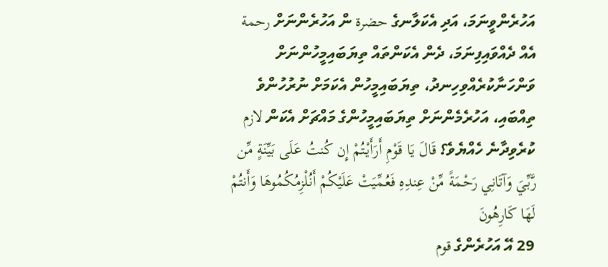އަހުރެންވީނަމަ، އަދި އެކަލާނގެ حضرة ން އަހުރެންނަށް رحمة އެއް ދެއްވައިފިނަމަ، ދެން އެކަންތައް ތިޔަބައިމީހުންނަށް ވަންހަނާކުރެއްވިހިނދު، ތިޔަބައިމީހުން އެކަމަށް ނުރުހުންވެ ތިއްބައި، އަހުރެމެންނަށް ތިޔަބައިމީހުންގެ މައްޗަށް އެކަން لازم ކުރެވިދާނެ ހެއްޔެވެ؟ قَالَ يَا قَوْمِ أَرَأَيْتُمْ إِن كُنتُ عَلَى بَيِّنَةٍ مِّن رَّبِّيَ وَآتَانِي رَحْمَةً مِّنْ عِندِهِ فَعُمِّيَتْ عَلَيْكُمْ أَنُلْزِمُكُمُوهَا وَأَنتُمْ لَهَا كَارِهُونَ
29 އޭ އަހުރެންގެ قوم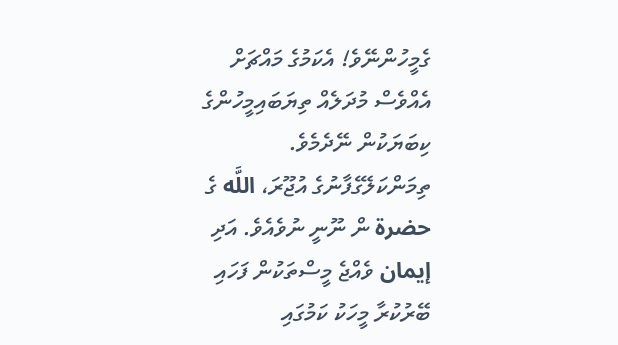ގެމީހުންނޭވެ! އެކަމުގެ މައްޗަށް އެއްވެސް މުދަލެއް ތިޔަބައިމީހުންގެ ކިބަޔަކުން ނޭދެމެވެ. ތިމަންކަލޭގެފާނުގެ އުޖޫރަ، اللَّه ގެ حضرة ން ނޫނީ ނުވެއެވެ. އަދި إيمان ވެއްޖެ މީސްތަކުން ފަހައި ބޭރުކުރާ މީހަކު ކަމުގައި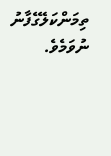ތިމަންކަލޭގެފާނު ނުވަމެވެ.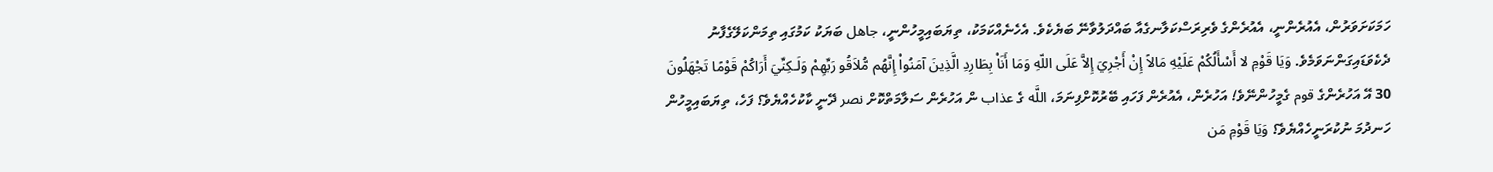ހަމަކަށަވަރުން، އެއުރެންނީ، އެއުރެންގެ ވެރިރަސްކަލާނގެއާ ބައްދަލުވާނޭ ބަޔެކެވެ. އެހެނެއްކަމަކު، ތިޔަބައިމީހުންނީ، جاهل ބަޔަކު ކަމުގައި ތިމަންކަލޭގެފާނު ދެކެވަޑައިގަންނަވަމެވެ. وَيَا قَوْمِ لا أَسْأَلُكُمْ عَلَيْهِ مَالاً إِنْ أَجْرِيَ إِلاَّ عَلَى اللّهِ وَمَا أَنَاْ بِطَارِدِ الَّذِينَ آمَنُواْ إِنَّهُم مُّلاَقُو رَبِّهِمْ وَلَـكِنِّيَ أَرَاكُمْ قَوْمًا تَجْهَلُونَ
30 އޭ އަހުރެންގެ قوم ގެމީހުންނޭވެ! އަހުރެން، އެއުރެން ފަހައި ބޭރުކޮށްފިނަމަ، اللَّه ގެ عذاب ން އަހުރެން ސަލާމަތްކޮށް نصر ދޭނީ ކާކުހެއްޔެވެ؟ ފަހެ، ތިޔަބައިމީހުން ހަނދުމަ ނުކުރަނީހެއްޔެވެ؟ وَيَا قَوْمِ مَن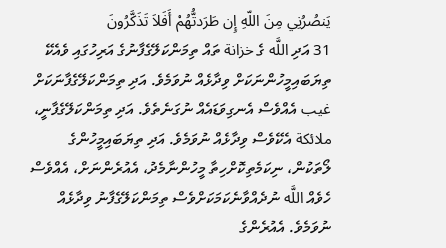يَنصُرُنِي مِنَ اللّهِ إِن طَرَدتُّهُمْ أَفَلاَ تَذَكَّرُونَ
31 އަދި اللَّه ގެ خزانة ތައް ތިމަންކަލޭގެފާނުގެ އަރިހުގައި ވެއެކޭ ތިޔަބައިމީހުންނަކަށް ވިދާޅެއް ނުވަމެވެ. އަދި ތިމަންކަލޭގެފާނަކަށް غيب އެއްވެސް އެނގިވަޑައެއް ނުގަނެތެވެ. އަދި ތިމަންކަލޭގެފާނީ، ملائكة އެކޭވެސް ވިދާޅެއް ނުވަމެވެ. އަދި ތިޔަބައިމީހުންގެ ލޯތަކުން، ނިކަމެތިކޮށްހިތާ މީހުންނާމެދު، އެއުރެންނަށް، އެއްވެސް ހެވެއް اللَّه ނުދެއްވާނެކަމަކަށްވެސް ތިމަންކަލޭގެފާނު ވިދާޅެއް ނުވަމެވެ. އެއުރެންގެ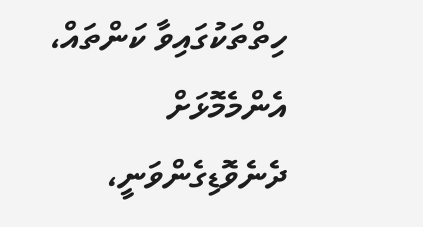ހިތްތަކުގައިވާ ކަންތައް، އެންމެމޮޅަށް ދެނެވޮޑިގެންވަނީ،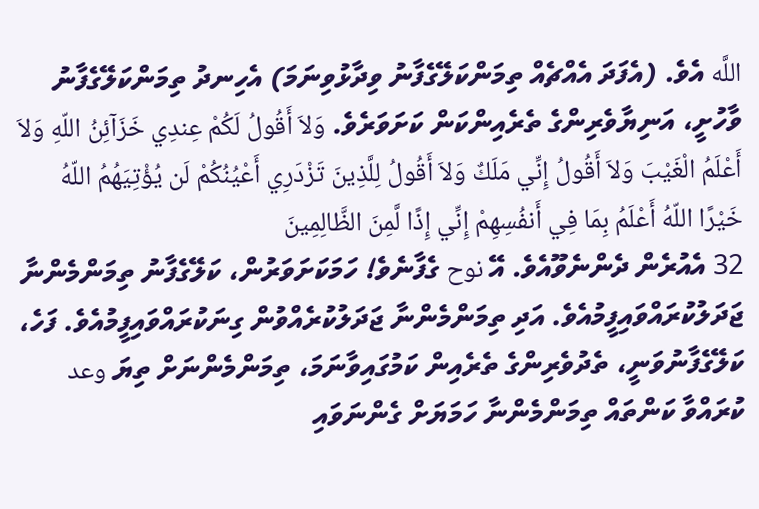اللَّه އެވެ. (އެފަދަ އެއްޗެއް ތިމަންކަލޭގެފާނު ވިދާޅުވިނަމަ) އެހިނދު ތިމަންކަލޭގެފާނު ވާހުށީ، އަނިޔާވެރިންގެ ތެރެއިންކަން ކަށަވަރެވެ. وَلاَ أَقُولُ لَكُمْ عِندِي خَزَآئِنُ اللّهِ وَلاَ أَعْلَمُ الْغَيْبَ وَلاَ أَقُولُ إِنِّي مَلَكٌ وَلاَ أَقُولُ لِلَّذِينَ تَزْدَرِي أَعْيُنُكُمْ لَن يُؤْتِيَهُمُ اللّهُ خَيْرًا اللّهُ أَعْلَمُ بِمَا فِي أَنفُسِهِمْ إِنِّي إِذًا لَّمِنَ الظَّالِمِينَ
32 އެއުރެން ދެންނެވޫއެވެ. އޭ نوح ގެފާނެވެ! ހަމަކަށަވަރުން، ކަލޭގެފާނު ތިމަންމެންނާ ޖަދަލުކުރައްވައިފީމުއެވެ. އަދި ތިމަންމެންނާ ޖަދަލުކުރެއްވުން ގިނަކުރައްވައިފީމުއެވެ. ފަހެ، ކަލޭގެފާނުވަނީ، ތެދުވެރިންގެ ތެރެއިން ކަމުގައިވާނަމަ، ތިމަންމެންނަށް ތިޔަ وعد ކުރައްވާ ކަންތައް ތިމަންމެންނާ ހަމަޔަށް ގެންނަވައި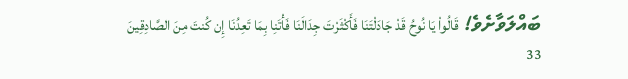ބައްލަވާށެވެ! قَالُواْ يَا نُوحُ قَدْ جَادَلْتَنَا فَأَكْثَرْتَ جِدَالَنَا فَأْتَنِا بِمَا تَعِدُنَا إِن كُنتَ مِنَ الصَّادِقِينَ
33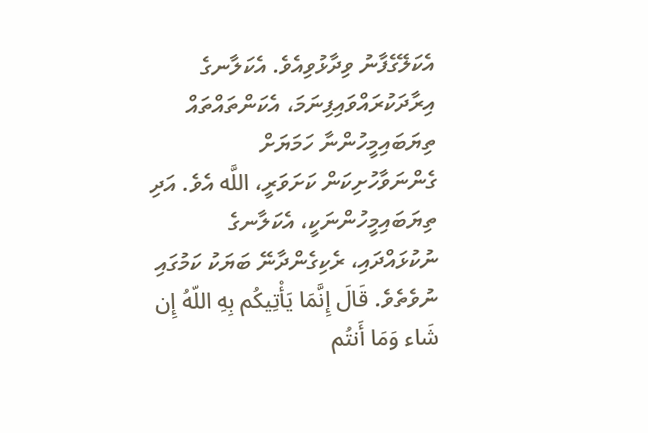އެކަލޭގެފާނު ވިދާޅުވިއެވެ. އެކަލާނގެ އިރާދަކުރައްވައިފިނަމަ، އެކަންތައްތައް ތިޔަބައިމީހުންނާ ހަމަޔަށް ގެންނަވާހުށިކަން ކަށަވަރީ، اللَّه އެވެ. އަދި ތިޔަބައިމީހުންނަކީ، އެކަލާނގެ ނުކުޅައްދައި، ރެކިގެންދާނޭ ބަޔަކު ކަމުގައި ނުވެތެވެ. قَالَ إِنَّمَا يَأْتِيكُم بِهِ اللّهُ إِن شَاء وَمَا أَنتُم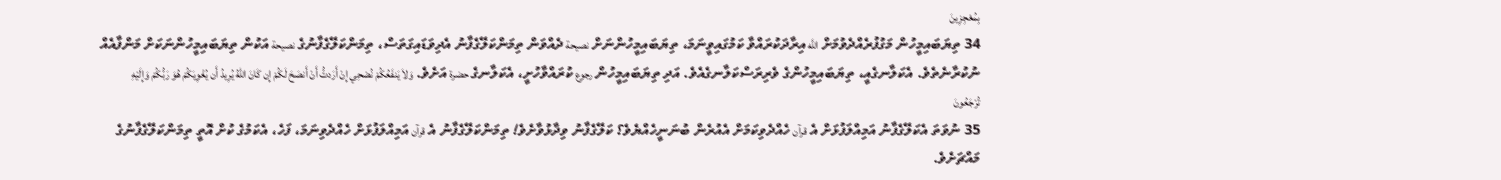بِمُعْجِزِينَ
34 ތިޔަބައިމީހުން މަގުފުރެއްދެވުމަށް اللَّه އިރާދަކުރައްވާ ކަމުގައިވީނަމަ، ތިޔަބައިމީހުންނަށް نصيحة ދެއްވަން ތިމަންކަލޭގެފާނު އެދިވަޑައިގަތަސް، ތިމަންކަލޭގެފާނުގެ نصيحة އަކުން ތިޔަބައިމީހުންނަކަށް މަންފާއެއް ނުކުރާނެތެވެ. އެކަލާނގެއީ، ތިޔަބައިމީހުންގެ ވެރިރަސްކަލާނގެއެވެ. އަދި ތިޔަބައިމީހުން رجوع ކުރައްވާހުށީ، އެކަލާނގެ حضرة އަށެވެ. وَلاَ يَنفَعُكُمْ نُصْحِي إِنْ أَرَدتُّ أَنْ أَنصَحَ لَكُمْ إِن كَانَ اللّهُ يُرِيدُ أَن يُغْوِيَكُمْ هُوَ رَبُّكُمْ وَإِلَيْهِ تُرْجَعُونَ
35 ނުވަތަ އެކަލޭގެފާނު އަމިއްލަފުޅަށް އެ قرآن ހެއްދެވިކަމަށް އެއުރެން ބުނަނީހެއްޔެވެ؟ ކަލޭގެފާނު ވިދާޅުވާށެވެ! ތިމަންކަލޭގެފާނު އެ قرآن އަމިއްލަފުޅަށް ހެއްދެވިނަމަ، ފަހެ، އެކަމުގެ ކުށް އޮތީ ތިމަންކަލޭގެފާނުގެ މައްޗަށެވެ.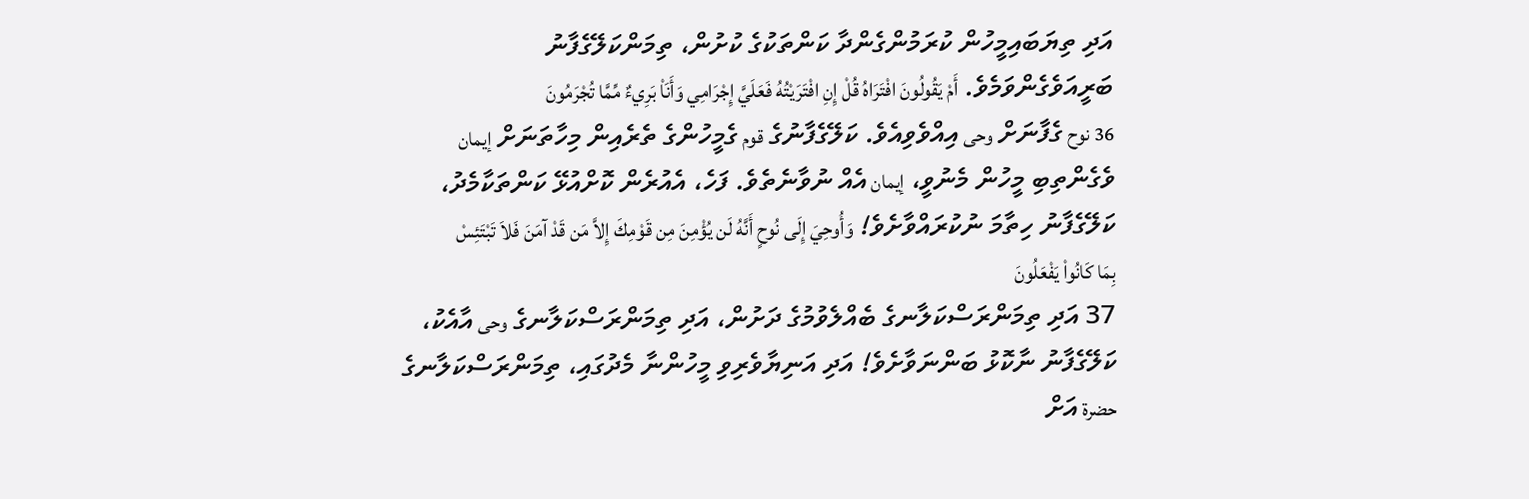އަދި ތިޔަބައިމީހުން ކުރަމުންގެންދާ ކަންތަކުގެ ކުށުން، ތިމަންކަލޭގެފާނު ބަރީއަވެގެންވަމެވެ. أَمْ يَقُولُونَ افْتَرَاهُ قُلْ إِنِ افْتَرَيْتُهُ فَعَلَيَّ إِجْرَامِي وَأَنَاْ بَرِيءٌ مِّمَّا تُجْرَمُونَ
36 نوح ގެފާނަށް وحى އިއްވެވިއެވެ. ކަލޭގެފާނުގެ قوم ގެމީހުންގެ ތެރެއިން މިހާތަނަށް إيمان ވެގެންތިބި މީހުން މެނުވީ، إيمان އެއް ނުވާނެތެވެ. ފަހެ، އެއުރެން ކޮށްއުޅޭ ކަންތަކާމެދު، ކަލޭގެފާނު ހިތާމަ ނުކުރައްވާށެވެ! وَأُوحِيَ إِلَى نُوحٍ أَنَّهُ لَن يُؤْمِنَ مِن قَوْمِكَ إِلاَّ مَن قَدْ آمَنَ فَلاَ تَبْتَئِسْ بِمَا كَانُواْ يَفْعَلُونَ
37 އަދި ތިމަންރަސްކަލާނގެ ބެއްލެވުމުގެ ދަށުން، އަދި ތިމަންރަސްކަލާނގެ وحى އާއެކު، ކަލޭގެފާނު ނާކޮޅު ބަންނަވާށެވެ! އަދި އަނިޔާވެރިވި މީހުންނާ މެދުގައި، ތިމަންރަސްކަލާނގެ حضرة އަށް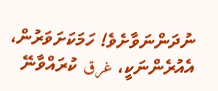ނުދަންނަވާށެވެ! ހަމަކަށަވަރުން، އެއުރެންނަކީ، غرق ކުރައްވާނޭ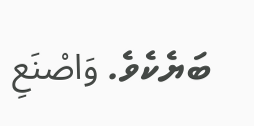ބަޔެކެވެ. وَاصْنَعِ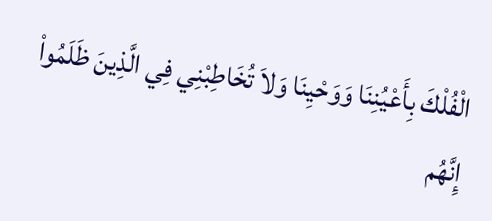الْفُلْكَ بِأَعْيُنِنَا وَوَحْيِنَا وَلاَ تُخَاطِبْنِي فِي الَّذِينَ ظَلَمُواْ إِنَّهُم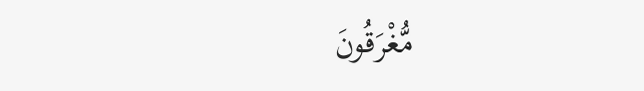مُّغْرَقُونَ